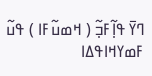ߣߌ߫ ߟߊ߲߬ߓߏ߲߬ ( ߞߘߎ߬ߓߊ ) ߟߎ߬ ߓߘߌߞߊߟߡߊ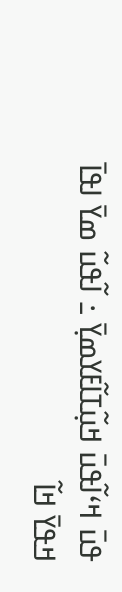ߟߎ߫ ߞߵߊ߬ߟߎ߫ ߞߎ߲߬ߠߊ߬ߓߌߘߌ߲߫ ߸ ߊ߬ߟߎ߬ ߘߌ߫ ߊߟߊ߫ ߞߟߌ߫ ߞߊ߬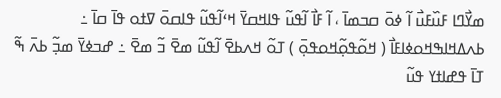ߘߌ߯ߣߊ ߓߎ߰ߓߎ߯ ߊ߬ ߦߋ߫ ߛߏߘߊ߫ ، ߊ߬ ߓߊ߯ ߊ߬ߟߎ߬ ߟߊߞߛߌ߫ ߞߵߊ߬ߟߎ߬ ߟߊߛߋ߫ ߜߙߋ ߟߊ߫ ߛߊ߫ ߸ ߕߍߡߞߊߒߞߋߦߊߓߊ߯ ( ߞߋ߬ߟߋ߲߬ߞߋߟߋ߲߫ ) ߠߋ߬ ߞߍߕߐ߫ ߊ߬ߟߎ߬ ߘߐ߫ ߏ߬ ߘߐ߫ ߸ ߝߏߦߌ߫ ߘߏ߲߬ ߕߍ߫ ߒ߬ ߠߊ߫ ߟߝߊߙߌ ߟߎ߬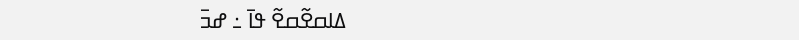ߡߊߛߐ߬ߛߐ߬ ߟߊ߫ ߸ ߝߏ߫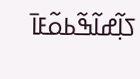ߖߊ߲߬ߝߊ߬ߒ߬ߕߋ߬ߓߊ߫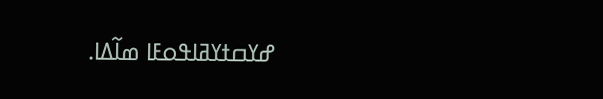ߝߌߛߙߌߥߊߟߋߓߊ ߘߊ߬ߡߊ.